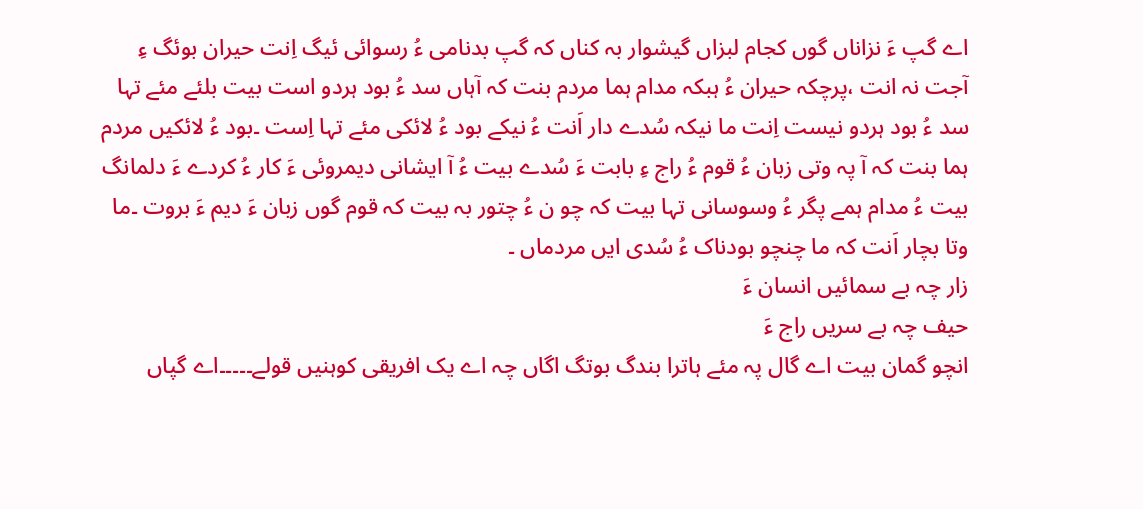اے گپ ءَ نزاناں گوں کجام لبزاں گیشوار بہ کناں کہ گپ بدنامی ءُ رسوائی ئیگ اِنت حیران بوئگ ءِ آجت نہ انت ،پرچکہ حیران ءُ ہبکہ مدام ہما مردم بنت کہ آہاں سد ءُ بود ہردو است بیت بلئے مئے تہا سد ءُ بود ہردو نیست اِنت ما نیکہ سُدے دار اَنت ءُ نیکے بود ءُ لائکی مئے تہا اِست ۔بود ءُ لائکیں مردم ہما بنت کہ آ پہ وتی زبان ءُ قوم ءُ راج ءِ بابت ءَ سُدے بیت ءُ آ ایشانی دیمروئی ءَ کار ءُ کردے ءَ دلمانگ بیت ءُ مدام ہمے پگر ءُ وسوسانی تہا بیت کہ چو ن ءُ چتور بہ بیت کہ قوم گوں زبان ءَ دیم ءَ بروت ۔ما وتا بچار اَنت کہ ما چنچو بودناک ءُ سُدی ایں مردماں ۔
زار چہ بے سمائیں انسان ءَ
حیف چہ بے سریں راج ءَ
انچو گمان بیت اے گال پہ مئے ہاترا بندگ بوتگ اگاں چہ اے یک افریقی کوہنیں قولے۔۔۔۔۔اے گپاں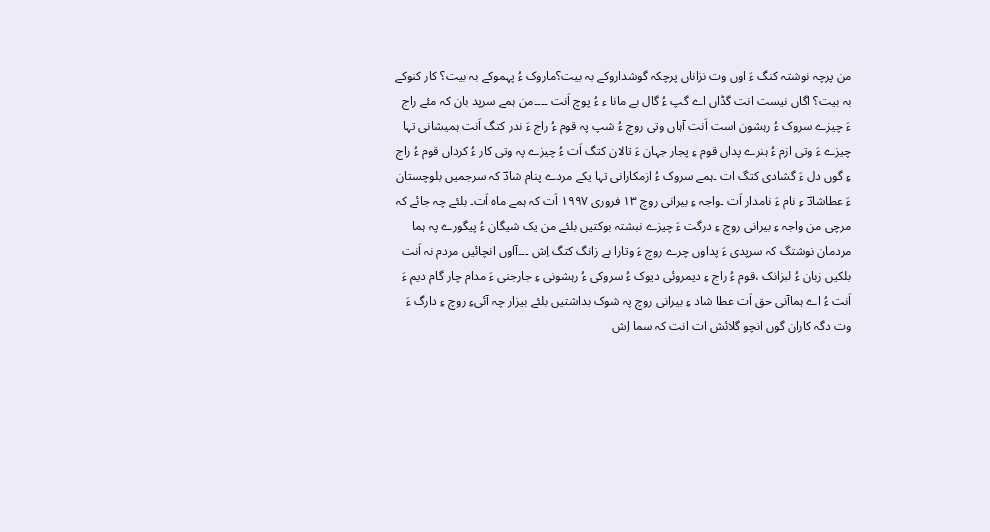من پرچہ نوشتہ کنگ ءَ اوں وت نزاناں پرچکہ گوشداروکے بہ بیت؟ماروک ءُ پہموکے بہ بیت؟ کار کنوکے بہ بیت؟ اگاں نیست انت گڈاں اے گپ ءُ گال بے مانا ء ءُ پوچ اَنت ۔۔۔۔من ہمے سرپد بان کہ مئے راج ءَ چیزے سروک ءُ رہشون است اَنت آہاں وتی روچ ءُ شپ پہ قوم ءُ راج ءَ ندر کتگ اَنت ہمیشانی تہا چیزے ءَ وتی ازم ءُ ہنرے پداں قوم ءِ پجار جہان ءَ تالان کتگ اَت ءُ چیزے پہ وتی کار ءُ کرداں قوم ءُ راج ءِ گوں دل ءَ گشادی کتگ ات ۔ہمے سروک ءُ ازمکارانی تہا یکے مردے پنام شادؔ کہ سرجمیں بلوچستان ءَ عطاشادؔ ءِ نام ءَ نامدار اَت ۔واجہ ءِ بیرانی روچ ۱۳ فروری ۱۹۹۷ اَت کہ ہمے ماہ اَت۔ بلئے چہ جائے کہ مرچی من واجہ ءِ بیرانی روچ ءِ درگت ءَ چیزے نبشتہ بوکتیں بلئے من یک شیگان ءُ پیگورے پہ ہما مردمان نوشتگ کہ سرپدی ءَ پداوں چرے روچ ءَ وتارا بے زانگ کتگ اِش ۔۔۔آاوں انچائیں مردم نہ اَنت بلکیں زبان ءُ لبزانک ،قوم ءُ راج ءِ دیمروئی دیوک ءُ سروکی ءُ رہشونی ءِ جارجنی ءَ مدام چار گام دیم ءَ اَنت ءُ اے ہماآنی حق اَت عطا شاد ءِ بیرانی روچ پہ شوک بداشتیں بلئے بیزار چہ آئیءِ روچ ءِ دارگ ءَ وت دگہ کاران گوں انچو گلائش ات انت کہ سما اِش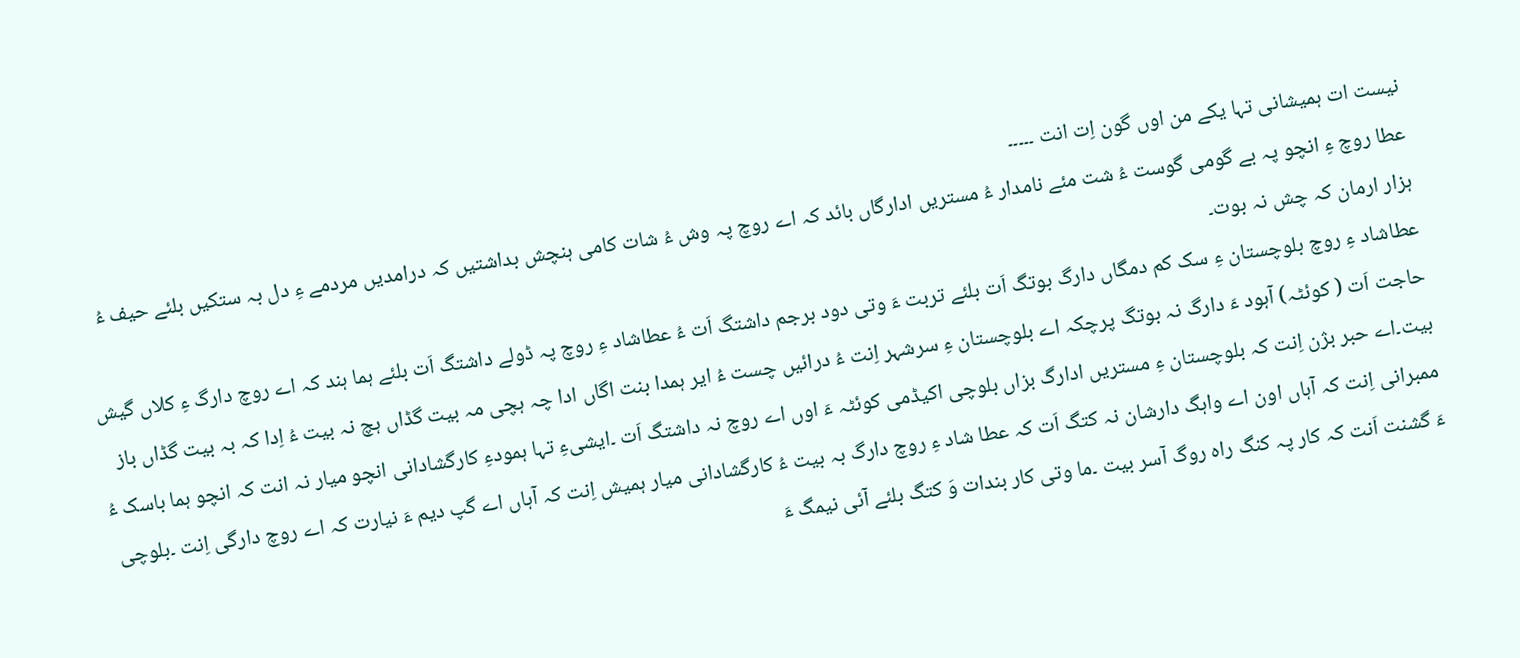نیست ات ہمیشانی تہا یکے من اوں گون اِت انت ۔۔۔۔۔
عطا روچ ءِ انچو پہ بے گومی گوست ءُ شت مئے نامدار ءُ مستریں ادارگاں بائد کہ اے روچ پہ وش ءُ شات کامی ہنچش بداشتیں کہ درامدیں مردمے ءِ دل بہ ستکیں بلئے حیف ءُ ہزار ارمان کہ چش نہ بوت۔
عطاشاد ءِ روچ بلوچستان ءِ سک کم دمگاں دارگ بوتگ اَت بلئے تربت ءَ وتی دود برجم داشتگ اَت ءُ عطاشاد ءِ روچ پہ ڈولے داشتگ اَت بلئے ہما ہند کہ اے روچ دارگ ءِ کلاں گیش حاجت اَت ( کوئٹہ) آہود ءَ دارگ نہ بوتگ پرچکہ اے بلوچستان ءِ سرشہر اِنت ءُ درائیں چست ءُ ایر ہمدا بنت اگاں ادا چہ ہچی مہ بیت گڈاں ہچ نہ بیت ءُ اِدا کہ بہ بیت گڈاں باز بیت۔اے حبر بژن اِنت کہ بلوچستان ءِ مستریں ادارگ بزاں بلوچی اکیڈمی کوئٹہ ءَ اوں اے روچ نہ داشتگ اَت ۔ایشیءِ تہا ہمودءِ کارگشادانی انچو میار نہ انت کہ انچو ہما باسک ءُ ممبرانی اِنت کہ آہاں اون اے واہگ دارشان نہ کتگ اَت کہ عطا شاد ءِ روچ دارگ بہ بیت ءُ کارگشادانی میار ہمیش اِنت کہ آہاں اے گپ دیم ءَ نیارت کہ اے روچ دارگی اِنت ۔بلوچی ءَ گشنت اَنت کہ کار پہ کنگ راہ روگ آسر بیت ۔ما وتی کار بندات وَ کتگ بلئے آئی نیمگ ءَ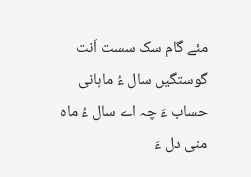مئے گام سک سست اَنت گوستگیں سال ءُ ماہانی حساب ءَ چہ اے سال ءُ ماہ منی دل ءَ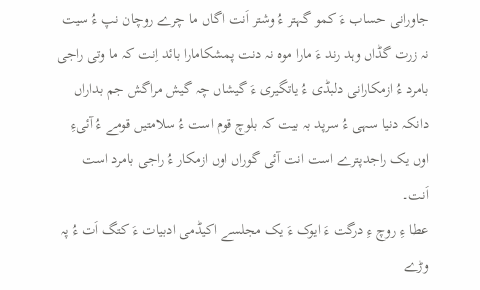جاورانی حساب ءَ کمو گہتر ءُ وشتر اَنت اگاں ما چرے روچان نپ ءُ سیت نہ زرت گڈاں وہد رند ءَ مارا موہ نہ دنت پمشکامارا بائد اِنت کہ ما وتی راجی بامرد ءُ ازمکارانی دلبڈی ءُ یاتگیری ءَ گیشاں چہ گیش مراگش جم بداراں دانکہ دنیا سہی ءُ سرپد بہ بیت کہ بلوچ قوم است ءُ سلامتیں قومے ءُ آئیءِ اوں یک راجدپترے است انت آئی گوراں اوں ازمکار ءُ راجی بامرد است اَنت۔
عطا ءِ روچ ءِ درگت ءَ ایوک ءَ یک مجلسے اکیڈمی ادبیات ءَ کتگ اَت ءُ پہ وڑے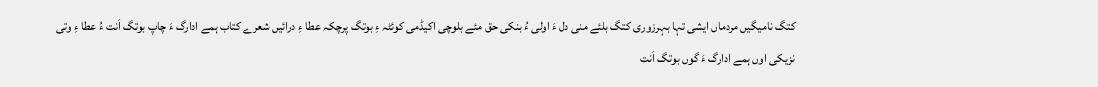کتگ نامیگیں مردماں ایشی تہا بہرزوری کتگ بلئے منی دل ءَ اولی ءُ بنکی حق مئے بلوچی اکیڈمی کوئٹہ ءِ بوتگ پرچکہ عطا ءِ درائیں شعرے کتاب ہمے ادارگ ءَ چاپ بوتگ اَنت ءُ عطا ءِ وتی نزیکی اوں ہمے ادارگ ءَ گوں بوتگ اَنت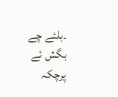۔بلئے چے بگش ئے پرچکہ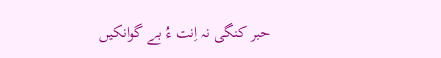حبر کنگی نہ اِنت ءُ بے گوانکیں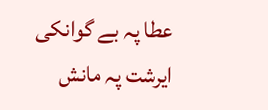عطا پہ بے گوانکی ایرشت پہ مانش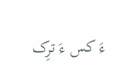ءَ کس ءَ ترِک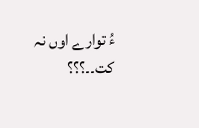ءُ توارے اوں نہ کت۔۔؟؟؟